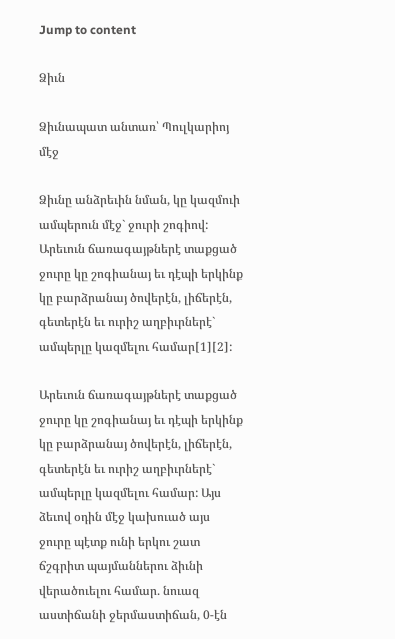Jump to content

Ձիւն

Ձիւնապատ անտառ՝ Պուլկարիոյ մէջ

Ձիւնը անձրեւին նման, կը կազմուի ամպերուն մէջ` ջուրի շոգիով: Արեւուն ճառագայթներէ տաքցած ջուրը կը շոգիանայ եւ դէպի երկինք կը բարձրանայ ծովերէն, լիճերէն, գետերէն եւ ուրիշ աղբիւրներէ` ամպերլը կազմելու համար[1][2]:

Արեւուն ճառագայթներէ տաքցած ջուրը կը շոգիանայ եւ դէպի երկինք կը բարձրանայ ծովերէն, լիճերէն, գետերէն եւ ուրիշ աղբիւրներէ` ամպերլը կազմելու համար: Այս ձեւով օդին մէջ կախուած այս ջուրը պէտք ունի երկու շատ ճշգրիտ պայմաններու ձիւնի վերածուելու համար. նուազ աստիճանի ջերմաստիճան, 0-էն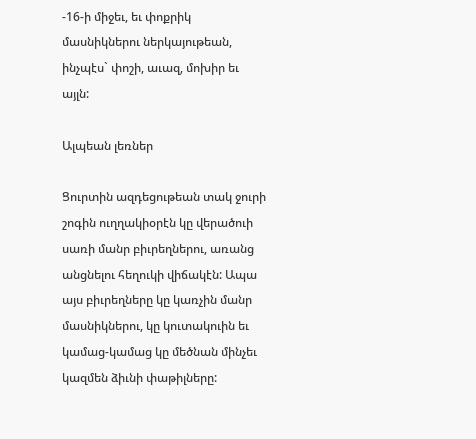-16-ի միջեւ, եւ փոքրիկ մասնիկներու ներկայութեան, ինչպէս` փոշի, աւազ, մոխիր եւ այլն:

Ալպեան լեռներ

Ցուրտին ազդեցութեան տակ ջուրի շոգին ուղղակիօրէն կը վերածուի սառի մանր բիւրեղներու, առանց անցնելու հեղուկի վիճակէն: Ապա այս բիւրեղները կը կառչին մանր մասնիկներու, կը կուտակուին եւ կամաց-կամաց կը մեծնան մինչեւ կազմեն ձիւնի փաթիլները: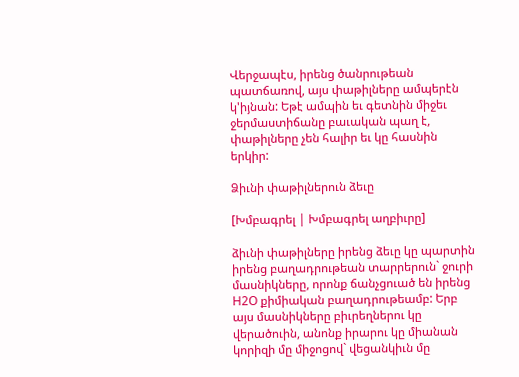Վերջապէս, իրենց ծանրութեան պատճառով, այս փաթիլները ամպերէն կ'իյնան: Եթէ ամպին եւ գետնին միջեւ ջերմաստիճանը բաւական պաղ է, փաթիլները չեն հալիր եւ կը հասնին երկիր:

Ձիւնի փաթիլներուն ձեւը

[Խմբագրել | Խմբագրել աղբիւրը]

ձիւնի փաթիլները իրենց ձեւը կը պարտին իրենց բաղադրութեան տարրերուն` ջուրի մասնիկները, որոնք ճանչցուած են իրենց H2O քիմիական բաղադրութեամբ: Երբ այս մասնիկները բիւրեղներու կը վերածուին, անոնք իրարու կը միանան կորիզի մը միջոցով` վեցանկիւն մը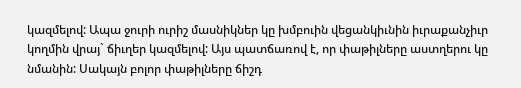կազմելով: Ապա ջուրի ուրիշ մասնիկներ կը խմբուին վեցանկիւնին իւրաքանչիւր կողմին վրայ` ճիւղեր կազմելով: Այս պատճառով է, որ փաթիլները աստղերու կը նմանին: Սակայն բոլոր փաթիլները ճիշդ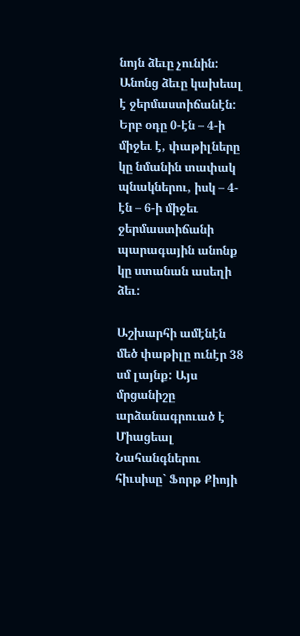նոյն ձեւը չունին: Անոնց ձեւը կախեալ է ջերմաստիճանէն: Երբ օդը 0-էն – 4-ի միջեւ է, փաթիլները կը նմանին տափակ պնակներու, իսկ – 4-էն – 6-ի միջեւ ջերմաստիճանի պարագային անոնք կը ստանան ասեղի ձեւ:

Աշխարհի ամէնէն մեծ փաթիլը ունէր 38 սմ լայնք: Այս մրցանիշը արձանագրուած է Միացեալ Նահանգներու հիւսիսը` Ֆորթ Քիոյի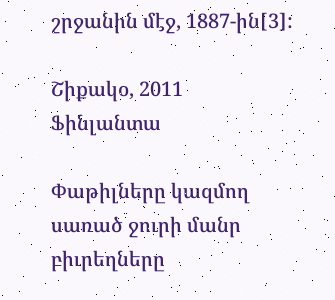շրջանին մէջ, 1887-ին[3]:

Շիքակօ, 2011
Ֆինլանտա

Փաթիլները կազմող սառած ջուրի մանր բիւրեղները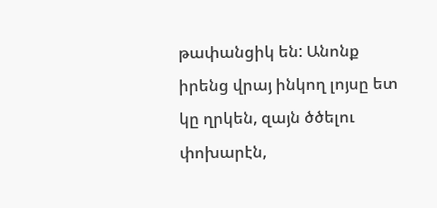թափանցիկ են: Անոնք իրենց վրայ ինկող լոյսը ետ կը ղրկեն, զայն ծծելու փոխարէն,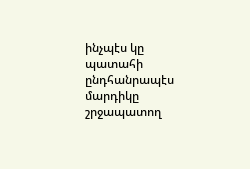ինչպէս կը պատահի ընդհանրապէս մարդիկը շրջապատող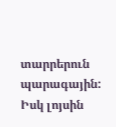տարրերուն պարագային: Իսկ լոյսին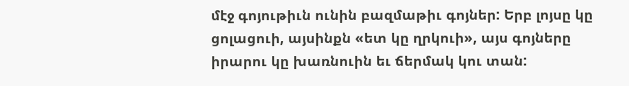մէջ գոյութիւն ունին բազմաթիւ գոյներ: Երբ լոյսը կը ցոլացուի, այսինքն «ետ կը ղրկուի», այս գոյները իրարու կը խառնուին եւ ճերմակ կու տան: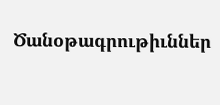Ծանօթագրութիւններ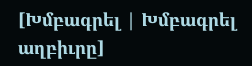[Խմբագրել | Խմբագրել աղբիւրը]